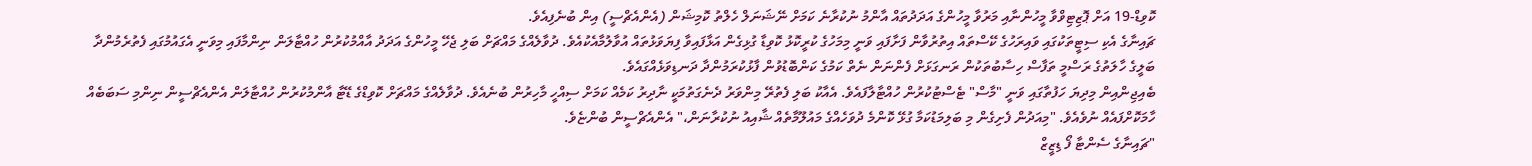ކޮވިޑް-19 އަށް ޕޮޒިޓިވްވާ މީހުންނާއި މަރުވާ މީހުންގެ އަދަދުތައް އާންމު ނުކުރާނެ ކަމަށް ނޭޝަނަލް ހެލްތު ކޮމިޝަން (އެންއެޗްސީ) އިން ބުނެފިއެވެ.
ޗައިނާގެ އެކި ސިޓީތަކުގައި ވައިރަހުގެ ކޭސްތައް އިތުރުވާން ފަށާފައި ވަނީ މިމަހުގެ ކުރީކޮޅު ކޮވިޑާ ގުޅިގެން އަޅާފައިވާ ފިޔަވަޅުތައް އުވާލުމާއެކުއެވެ. ދުވާލެއްގެ މައްޗަށް ބަލި ޖެހޭ މީހުންގެ އަދަދު އާއްމުކުރުން ހުއްޓާލަން ނިންމާފައި މިވަނީ އެގައުމުގައި ފެތުރެމުންދާ ބަލީގެ ހާލަތުގެ ރަސްމީ ތަފާސް ހިސާބުތަކުން ރަނގަޅަށް ފެންނަން ނެތް ކަމުގެ ކަންބޮޑުވުން ފާޅުކުރަމުންދާ ދަނޑިވަޅެއްގައެވެ.
ބެއިޖިންއިން މިދިޔަ ހަފުތާގައި ވަނީ "މާސް" ޓެސްޓުކުރުން ހުއްޓާލާފައެވެ. އެއާކު ބަލި ފެތުރޭ މިންވަރު ދެނެގަތުމަކީ ނާދިރު ކަމެއް ކަމަށް ސިއްހީ މާހިރުން ބުނެއެވެ. ދުވާލެއްގެ މައްޗަށް ކޮވިޑްގެ ޑޭޓާ އާންމުކުރުން ހުއްޓާލަން އެންއެޗްސީން ނިންމި ސަބަބެއް ހާމަކޮށްފައެއް ނުވެއެވެ. "މިއަދުން ފެށިގެން މި ބަލިމަޑުކަމާ ގުޅޭ ކޮންމެ ދުވަހެއްގެ މައުލޫމާތެއް ޝާއިއު ނުކުރާނަން،" އެންއެޗްސީން ބުންޏެވެ.
"ޗައިނާގެ ސެންޓާ ފޯ ޑިޒީޒް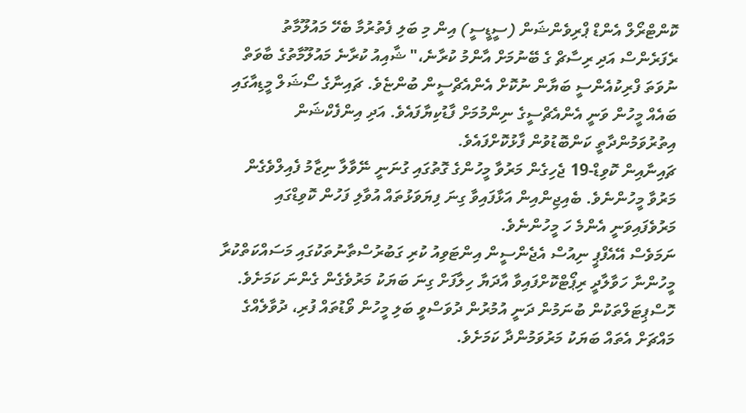ކޮންޓްރޯލް އެންޑް ޕްރިވެންޝަން (ސީޑީސީ) އިން މި ބަލި ފެތުރުމާ ބެހޭ މައުލޫމާތު ރެފަރެންސް އަދި ރިސާޗް ގެ ބޭނުމަށް އާންމު ކުރާނެ،" ޝާއިއު ކުރާނެ މައުލޫމާތުގެ ބާވަތް ނުވަތަ ފްރިކުއެންސީ ބަޔާން ނުކޮށް އެންއެޗްސީން ބުންޏެވެ. ޗައިނާގެ ސޯޝަލް މީޑިއާގައި ބައެއް މީހުން ވަނީ އެންއެޗްސީގެ ނިންމުމަށް ފާޑުކިޔާފައެވެ. އަދި އިންފެކްޝަން އިތުރުވަމުންދާތީ ކަންބޮޑުވުން ފާޅުކޮށްފައެވެ.
ޗައިނާއިން ކޮވިޑް-19 ޖެހިގެން މަރުވާ މީހުންގެ ގޮތުގައި ގުނަނީ ނޭވާލާ ނިޒާމު ފެއިލްވެގެން މަރުވާ މީހުންނެވެ. ބެއިޖިންއިން އަޅާފައިވާ ގިނަ ފިޔަވަޅުތައް އުވާލި ފަހުން ކޮވިޑްގައި މަރުވެފައިވަނީ އެންމެ ހަ މީހުންނެވެ.
ނަމަވެސް އޭއެފްޕީ ނިއުސް އެޖެންސީން އިންޓަވިއު ކުރި ގަބުރުސްތާނުތަކުގައި މަސައްކަތްކުރާ މީހުންނާ ހަވާލާދީ ރިޕޯޓްކޮށްފައިވާ އާދަޔާ ހިލާފަށް ގިނަ ބަޔަކު މަރުވެގެން ގެންނަ ކަމަށެވެ. ހޮސްޕިޓަލްތަކުން ބުނަމުން ދަނީ އުމުރުން ދުވަސްވީ ބަލި މީހުން ވޯޑުތައް ފުރި، ދުވާލެއްގެ މައްޗަށް އެތައް ބަޔަކު މަރުވަމުންދާ ކަމަށެވެ.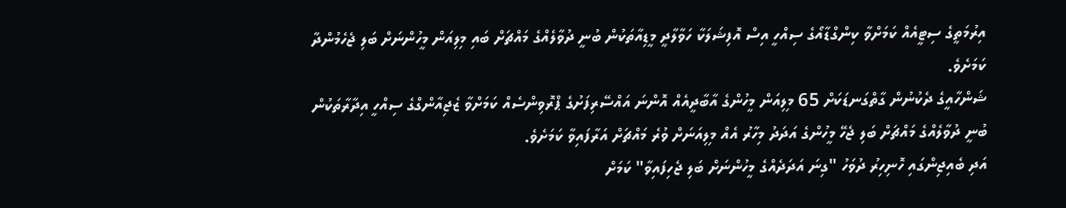އިރުމަތީގެ ސިޓީއެއް ކަމަށްވާ ކިންގްޑާއޯގެ ސިއްހީ އިސް އޮފިޝަލަކާ ހަވާލާދީ މީޑިއާތަކުން ބުނީ ދުވާލެއްގެ މައްޗަށް ބައި މިލިއަން މީހުންނަށް ބަލި ޖެހެމުންދާ ކަމަށެވެ.
ޝަންހާއީގެ ދެކުނުން ގާތްގަނޑަކަށް 65 މިލިއަން މީހުންގެ އާބާދީއެއް އޮންނަ އައްސޭރިފަށުގެ ޕްރޮވިންސެއް ކަމަށްވާ ޒެޖިއާންގްގެ ސިއްހީ އިދާރާތަކުން ބުނީ ދުވާލެއްގެ މައްޗަށް ބަލި ޖެހޭ މީހުންގެ އަދަދު މިހާރު އެއް މިލިއަނަށް ވުރެ މައްޗަށް އަރާފައިވާ ކަމަށެވެ.
އަދި ބެއިޖިންގައި ހޮނިހިރު ދުވަހު "ގިނަ އަދަދެއްގެ މީހުންނަށް ބަލި ޖެހިފައިވާ" ކަމަށް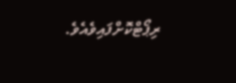ރިޕޯޓްކޮށްފައިވެއެވެ.